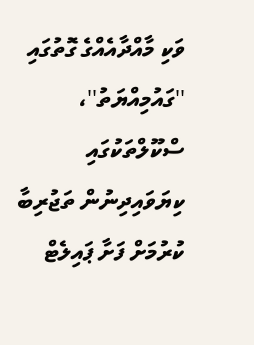ވަކި މާއްދާއެއްގެ ގޮތުގައި ''ގައުމިއްޔަތު''، ސްކޫލްތަކުގައި ކިޔަވައިދިނުން ތަޖުރިބާ ކުރުމަށް ފަށާ ޕައިލެޓް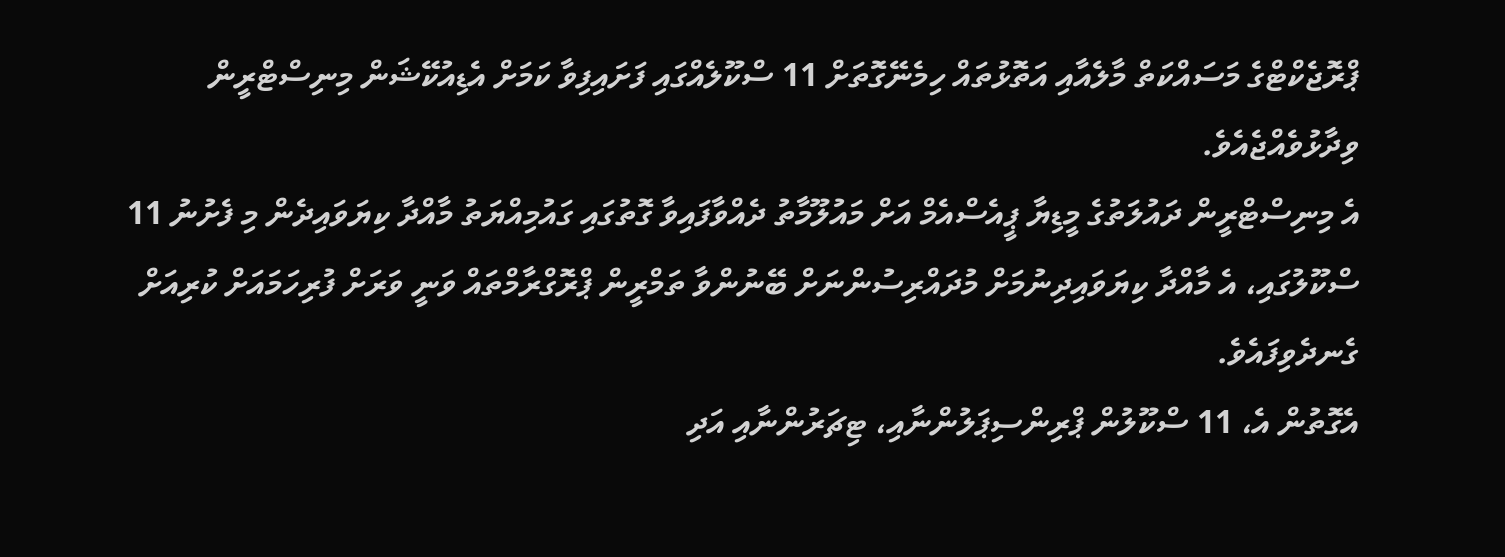ޕްރޮޖެކްޓްގެ މަސައްކަތް މާލެއާއި އަތޮޅުތައް ހިމެނޭގޮތަށް 11 ސްކޫލެއްގައި ފަށައިފިވާ ކަމަށް އެޑިއުކޭޝަން މިނިސްޓްރީން ވިދާޅުވެއްޖެއެވެ.
އެ މިނިސްޓްރީން ދައުލަތުގެ މީޑިޔާ ޕީއެސްއެމް އަށް މައުލޫމާތު ދެއްވާފައިވާ ގޮތުގައި ގައުމިއްޔަތު މާއްދާ ކިޔަވައިދެން މި ފެށުނު 11 ސްކޫލުގައި، އެ މާއްދާ ކިޔަވައިދިނުމަށް މުދައްރިސުންނަށް ބޭނުންވާ ތަމްރީން ޕްރޮގްރާމްތައް ވަނީ ވަރަށް ފުރިހަމައަށް ކުރިއަށް ގެނދެވިފައެވެ.
އެގޮތުން އެ، 11 ސްކޫލުން ޕްރިންސިޕަލުންނާއި، ޓިޗަރުންނާއި އަދި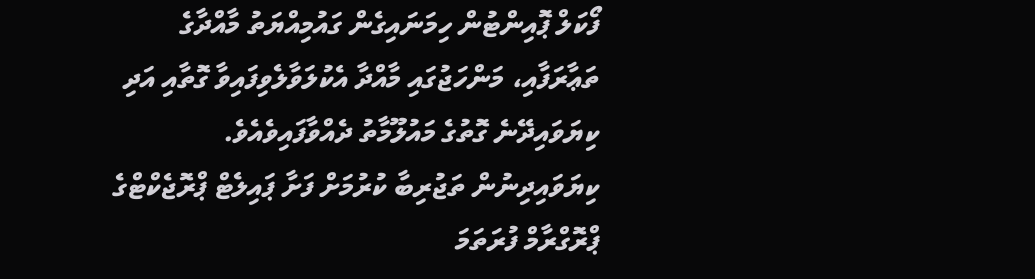ފޯކަލް ޕޮއިންޓުން ހިމަނައިގެން ގައުމިއްޔަތު މާއްދާގެ ތަޢާރަފާއި، މަންހަޖުގައި މާއްދާ އެކުލަވާލެވިފައިވާ ގޮތާއި އަދި ކިޔަވައިދޭނެ ގޮތުގެ މައުލޫމާތު ދެއްވާފައިވެއެވެ.
ކިޔަވައިދިނުން ތަޖުރިބާ ކުރުމަށް ފަށާ ޕައިލެޓް ޕްރޮޖެކްޓްގެ ޕްރޮގްރާމް ފުރަތަމަ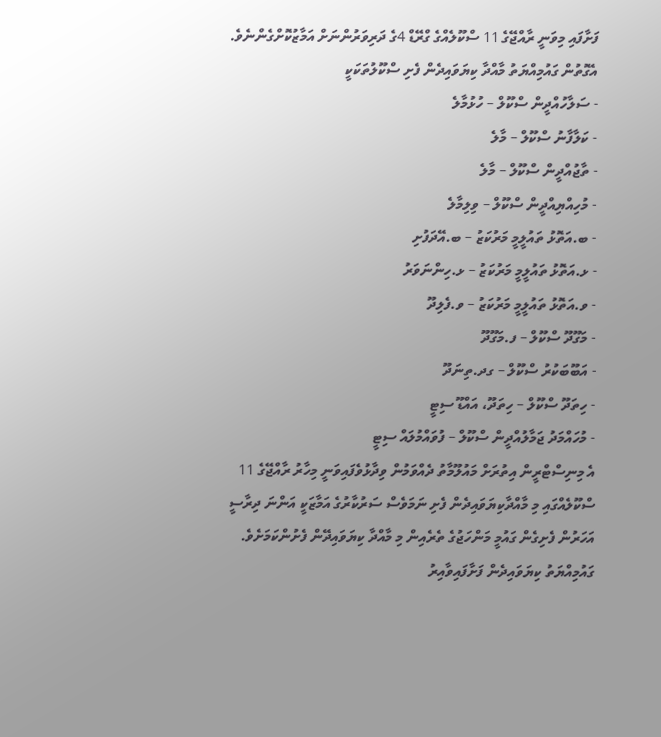ފަށާފައި މިވަނީ ރާއްޖޭގެ 11 ސްކޫލެއްގެ ގްރޭޑް 4ގެ ދަރިވަރުންނަށް އަމާޒުކޮށްގެންނެވެ.
އެގޮތުން ގައުމިއްޔަތު މާއްދާ ކިޔަވައިދެން ފެށި ސްކޫލުތަކަކީ
- ސަލާހުއްދީން ސްކޫލް – ހުޅުމާލެ
- ކަލާފާނު ސްކޫލް – މާލެ
- ތާޖުއްދީން ސްކޫލް – މާލެ
- މުހިއްޔިއްދީން ސްކޫލް – ވިލިމާލެ
- ބ.އަތޮޅު ތައުލީމީ މަރުކަޒު – ބ.އޭދަފުށި
- ޅ.އަތޮޅު ތައުލީމީ މަރުކަޒު – ޅ.ހިންނަވަރު
- ވ.އަތޮޅު ތައުލީމީ މަރުކަޒު – ވ.ފެލިދޫ
- މަގޫދޫ ސްކޫލް – ފ.މަގޫދޫ
- އަބޫބަކުރު ސްކޫލް – ގދ.ތިނަދޫ
- ހިތަދޫ ސްކޫލް – ހިތަދޫ، އައްޑޫ ސިޓީ
- މުހައްމަދު ޖަމާލުއްދީން ސްކޫލް – ފުވައްމުލައް ސިޓީ
އެ މިނިސްޓްރީން އިތުރަށް މައުލޫމާތު ދެއްވަމުން ވިދާޅުވެފައިވަނީ މިހާރު ރާއްޖޭގެ 11 ސްކޫލެއްގައި މި މާއްދާކިޔަވައިދެން ފެށި ނަމަވެސް ސަރުކާރުގެ އަމާޒަކީ އަންނަ ދިރާސީ އަހަރުން ފެށިގެން ގައުމީ މަންހަޖުގެ ތެރެއިން މި މާއްދާ ކިޔަވައިދޭން ފެށުންކަމަށެވެ.
ގައުމިއްޔަތު ކިޔަވައިދެން ފަށާފައިވާއިރު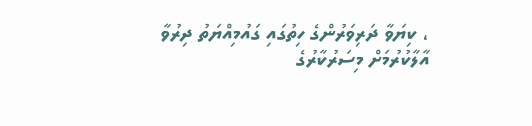، ކިޔަވާ ދަރިވަރުންގެ ހިތުގައި ގައުމިއްޔަތު ދިރުވާ އާލާކުރުމަށް މިސަރުކާރުގެ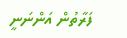ފަރާތުން އަންނަނީ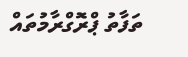ތަފާތު ޕްރޮގްރާމުތައް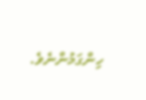ހިންގަމުންނެވެ.